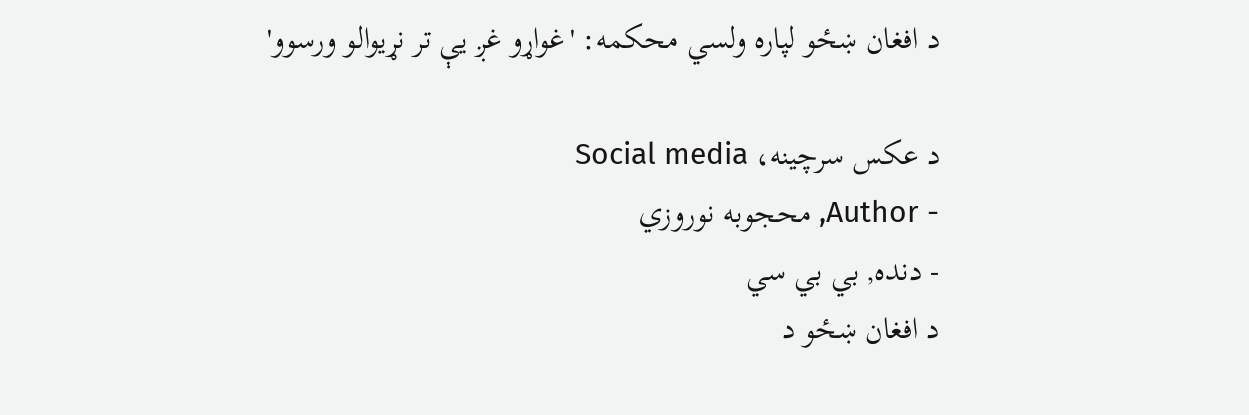د افغان ښځو لپاره ولسي محکمه: 'غواړو غږ یې تر نړیوالو ورسوو'

د عکس سرچینه، Social media
- Author, محجوبه نوروزي
- دنده, بي بي سي
د افغان ښځو د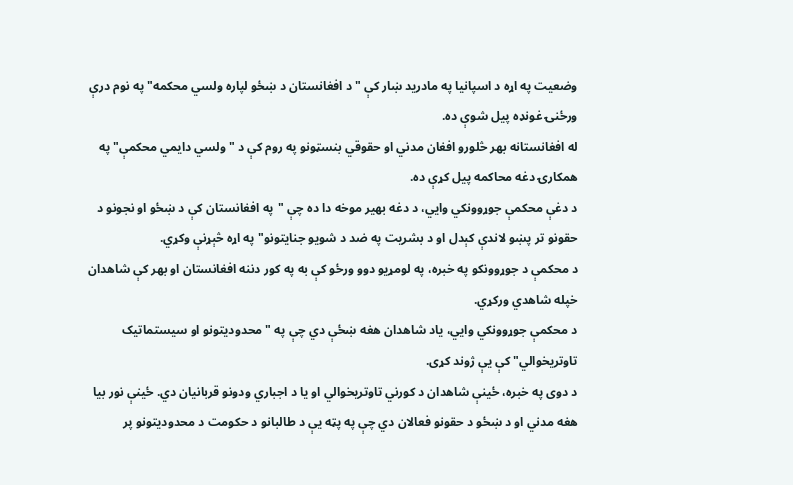وضعیت په اړه د اسپانیا په مادرید ښار کې "د افغانستان د ښځو لپاره ولسي محکمه" په نوم درې ورځنۍ غونډه پیل شوې ده.
له افغانستانه بهر څلورو افغان مدني او حقوقي بنسټونو په روم کې د "ولسي دایمي محکمې" په همکارۍ دغه محاکمه پیل کړې ده.
د دغې محکمې جوړوونکي وایي، د دغه بهیر موخه دا ده چې "په افغانستان کې د ښځو او نجونو د حقونو تر پښو لاندې کېدل او د بشریت په ضد د شویو جنایتونو" په اړه څېړنې وکړي.
د محکمې د جوړوونکو په خبره، په لومړیو دوو ورځو کې به په کور دننه افغانستان او بهر کې شاهدان خپله شاهدي ورکړي.
د محکمې جوړوونکي وایي، یاد شاهدان هغه ښځې دي چې په "محدودیتونو او سیستماتیک تاوتریخوالي" کې یې ژوند کړی.
د دوی په خبره، ځینې شاهدان د کورني تاوتریخوالي او یا د اجباري ودونو قربانیان دي. ځینې نور بیا هغه مدني او د ښځو د حقونو فعالان دي چې په پټه یې د طالبانو د حکومت د محدودیتونو پر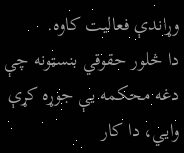وړاندې فعالیت کاوه.
دا څلور حقوقي بنسټونه چې دغه محکمه یې جوړه کړې وایي، دا کار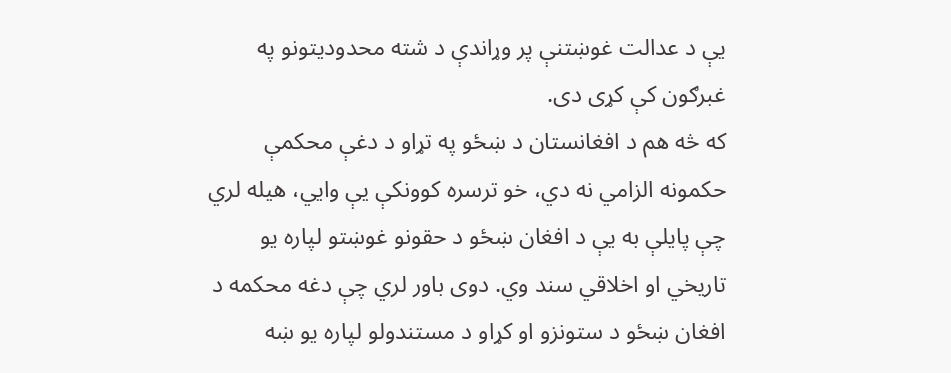یې د عدالت غوښتنې پر وړاندې د شته محدودیتونو په غبرګون کې کړی دی.
که څه هم د افغانستان د ښځو په تړاو د دغې محکمې حکمونه الزامي نه دي، خو ترسره کوونکې یې وایي، هیله لري چې پایلې به یې د افغان ښځو د حقونو غوښتو لپاره یو تاریخي او اخلاقي سند وي. دوی باور لري چې دغه محکمه د افغان ښځو د ستونزو او کړاو د مستندولو لپاره یو ښه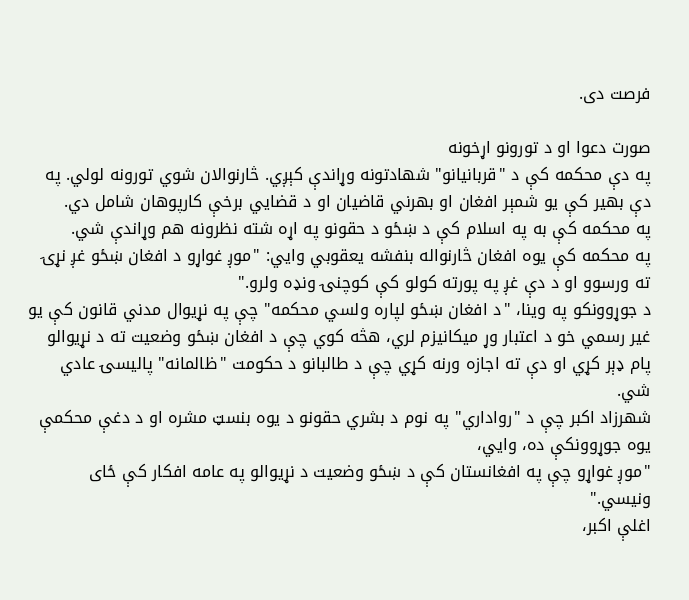فرصت دی.

صورت دعوا او د تورونو اړخونه
په دې محکمه کې د "قربانیانو" شهادتونه وړاندې کېږي. څارنوالان شوي تورونه لولي. په دې بهیر کې یو شمېر افغان او بهرني قاضیان او د قضایي برخې کارپوهان شامل دي.
په محکمه کې به په اسلام کې د ښځو د حقونو په اړه شته نظرونه هم وړاندې شي.
په محکمه کې یوه افغان څارنواله بنفشه یعقوبي وايي: "موږ غواړو د افغان ښځو غږ نړۍ ته ورسوو او د دې غږ په پورته کولو کې کوچنۍ ونډه ولرو."
د جوړوونکو په وینا، "د افغان ښځو لپاره ولسي محکمه" چې په نړیوال مدني قانون کې یو غیر رسمي خو د اعتبار وړ میکانیزم لري، هڅه کوي چې د افغان ښځو وضعیت ته د نړیوالو پام ډېر کړي او دې ته اجازه ورنه کړي چې د طالبانو د حکومت "ظالمانه" پالیسۍ عادي شي.
شهرزاد اکبر چې د "رواداري" په نوم د بشري حقونو د یوه بنسټ مشره او د دغې محکمې یوه جوړوونکې ده، وایي،
"موږ غواړو چې په افغانستان کې د ښځو وضعیت د نړیوالو په عامه افکار کې ځای ونیسي."
اغلې اکبر،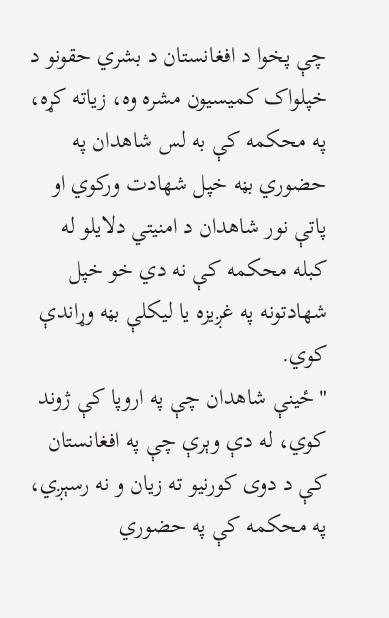چې پخوا د افغانستان د بشري حقونو د خپلواک کمیسیون مشره وه، زیاته کړه، په محکمه کې به لس شاهدان په حضوري بڼه خپل شهادت ورکوي او پاتې نور شاهدان د امنیتي دلایلو له کبله محکمه کې نه دي خو خپل شهادتونه په غږیزه یا لیکلې بڼه وړاندې کوي.
"ځینې شاهدان چې په اروپا کې ژوند کوي، له دې وېرې چې په افغانستان کې د دوی کورنیو ته زیان و نه رسېږي، په محکمه کې په حضوري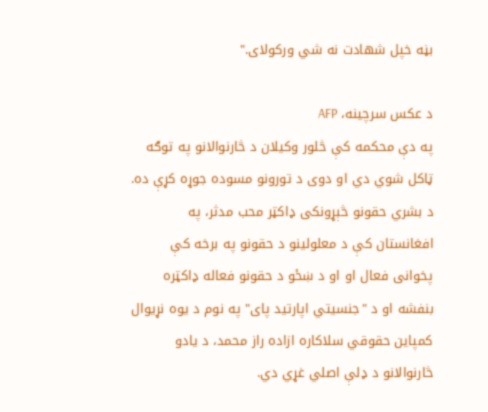بڼه خپل شهادت نه شي ورکولای."

د عکس سرچینه، AFP
په دې محکمه کې څلور وکیلان د څارنوالانو په توګه ټاکل شوي دي او دوی د تورونو مسوده جوړه کړې ده.
د بشري حقونو څېړونکی ډاکټر محب مدثر، په افغانستان کې د معلولینو د حقونو په برخه کې پخوانی فعال او او د ښځو د حقونو فعاله ډاکټره بنفشه او د "جنسیتي اپارتید پای" په نوم د یوه نړیوال کمپاین حقوقي سلاکاره ازاده راز محمد، د یادو څارنوالانو د ډلې اصلي غړي دي.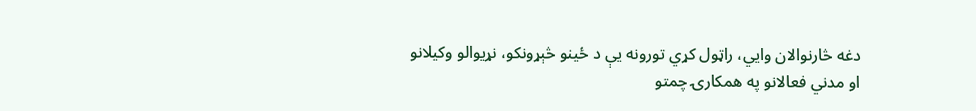دغه څارنوالان وایي، راټول کړي تورونه یې د ځینو څېړونکو، نړیوالو وکیلانو او مدني فعالانو په همکارۍ چمتو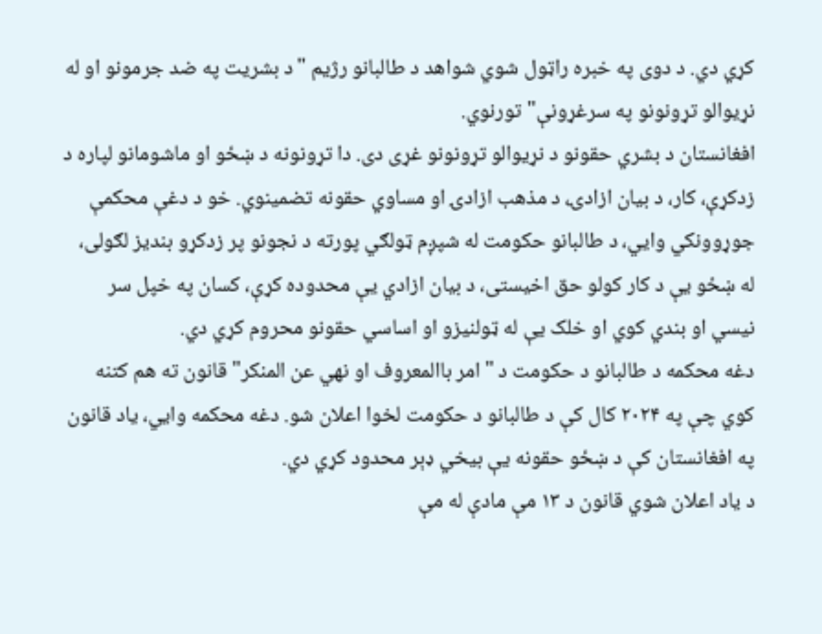کړي دي. د دوی په خبره راټول شوي شواهد د طالبانو رژیم "د بشریت په ضد جرمونو او له نړیوالو تړونونو په سرغړونې" تورنوي.
افغانستان د بشري حقونو د نړیوالو تړونونو غړی دی. دا تړونونه د ښځو او ماشومانو لپاره د زدکړې، کار، د بیان ازادۍ، د مذهب ازادۍ او مساوي حقونه تضمینوي. خو د دغې محکمې جوړوونکي وايي، د طالبانو حکومت له شپږم ټولګي پورته د نجونو پر زدکړو بندیز لګولی، له ښځو یې د کار کولو حق اخیستی، د بیان ازادي یې محدوده کړې، کسان په خپل سر نیسي او بندي کوي او خلک یې له ټولنیزو او اساسي حقونو محروم کړي دي.
دغه محکمه د طالبانو د حکومت د "امر باالمعروف او نهي عن المنکر" قانون ته هم کتنه کوي چې په ۲۰۲۴ کال کې د طالبانو د حکومت لخوا اعلان شو. دغه محکمه وایي، یاد قانون په افغانستان کې د ښځو حقونه یې بیخي ډېر محدود کړي دي.
د یاد اعلان شوي قانون د ۱۳ مې مادې له مې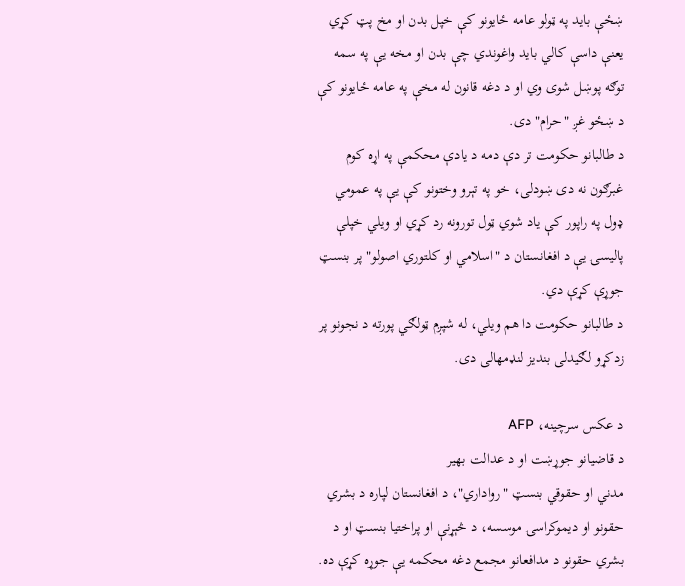ښځې باید په ټولو عامه ځایونو کې خپل بدن او مخ پټ کړي یعنې داسې کالي باید واغوندي چې بدن او مخه یې په سمه توګه پوښل شوی وي او د دغه قانون له مخې په عامه ځایونو کې د ښځو غږ "حرام" دی.
د طالبانو حکومت تر دې دمه د یادې محکمې په اړه کوم غبرګون نه دی ښودلی، خو په تېرو وختونو کې یې په عمومي ډول په راپور کې یاد شوي ټول تورونه رد کړي او ویلي خپلې پالیسۍ یې د افغانستان د "اسلامي او کلتوري اصولو" پر بنسټ جوړې کړې دي.
د طالبانو حکومت دا هم ویلي، له شپږم ټولګي پورته د نجونو پر زدکړو لګیدلی بندیز لنډمهالی دی.

د عکس سرچینه، AFP
د قاضیانو جوړښت او د عدالت بهیر
مدني او حقوقي بنسټ "رواداري"، د افغانستان لپاره د بشري حقونو او دیموکراسۍ موسسه، د څېړنې او پراختیا بنسټ او د بشري حقونو د مدافعانو مجمع دغه محکمه یې جوړه کړې ده.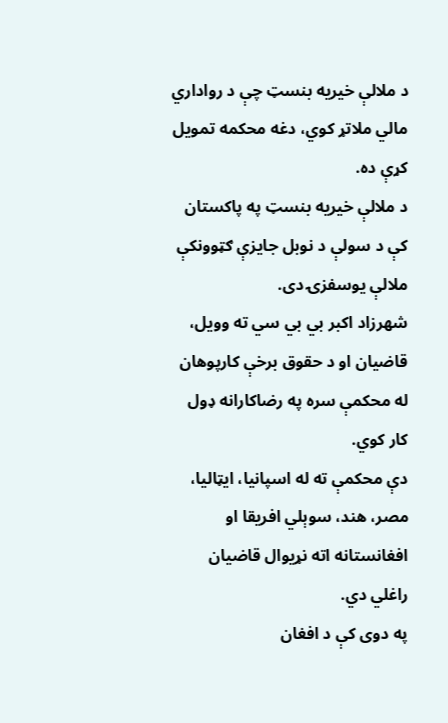د ملالې خیریه بنسټ چې د رواداري مالي ملاتړ کوي، دغه محکمه تمویل کړې ده.
د ملالې خیریه بنسټ په پاکستان کې د سولې د نوبل جایزې ګټوونکې ملالې یوسفزۍ دی.
شهرزاد اکبر بي بي سي ته وویل، قاضیان او د حقوق برخې کارپوهان له محکمې سره په رضاکارانه ډول کار کوي.
دې محکمې ته له اسپانیا، ایټالیا، مصر، هند، سوېلي افریقا او افغانستانه اته نړیوال قاضیان راغلي دي.
په دوی کې د افغان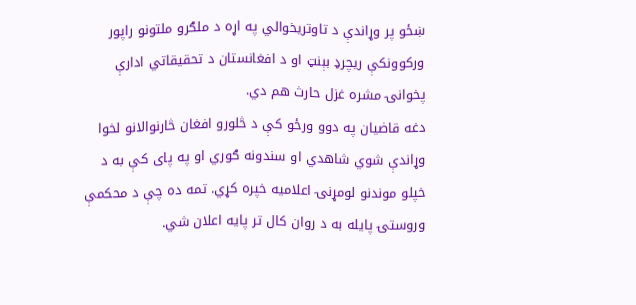ښځو پر وړاندې د تاوتریخوالي په اړه د ملګرو ملتونو راپور ورکوونکې ریچرډ بېنټ او د افغانستان د تحقیقاتي ادارې پخوانۍ مشره غزل حارث هم دي.
دغه قاضیان په دوو ورځو کې د څلورو افغان څارنوالانو لخوا وړاندې شوي شاهدي او سندونه ګوري او په پای کې به د خپلو موندنو لومړنۍ اعلامیه خپره کړي. تمه ده چې د محکمې وروستۍ پایله به د روان کال تر پایه اعلان شي.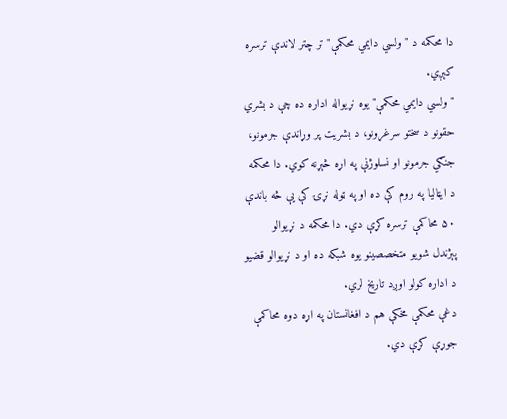دا محکمه د " ولسي دایمي محکمې" تر چتر لاندې ترسره کېږي.
" ولسي دایمي محکمې" یوه نړیواله اداره ده چې د بشري حقونو د سختو سرغړونو، د بشریت پر وړاندې جرمونو، جنګي جرمونو او نسلوژنې په اړه څېړنه کوي. دا محکمه د ایټالیا په روم کې ده او په ټوله نړۍ کې یې څه باندې ۵۰ محاکمې ترسره کړې دي. دا محکمه د نړیوالو پېژندل شویو متخصصینو یوه شبکه ده او د نړیوالو قضیو د اداره کولو اوږد تاریخ لري.
دغې محکمې مخکې هم د افغانستان په اړه دوه محاکمې جوړې کړې دي.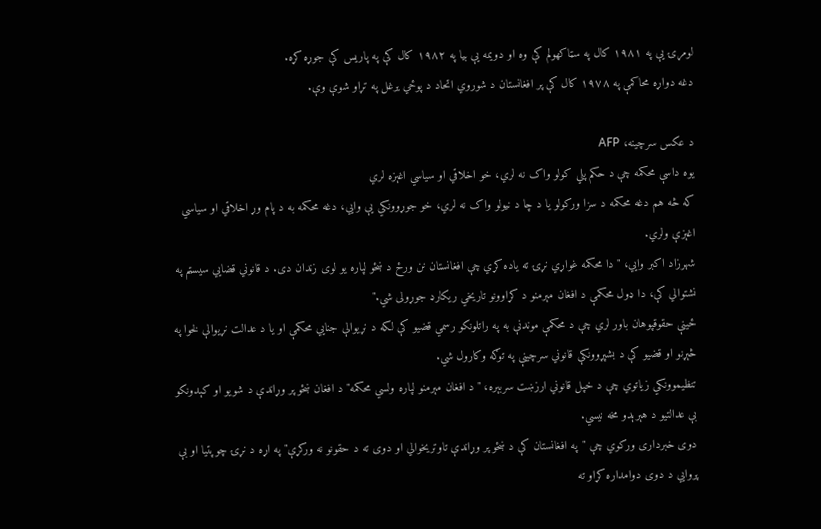لومړۍ یې په ۱۹۸۱ کال په سټاکهولم کې وه او دویمه یې بیا په ۱۹۸۲ کال کې په پاریس کې جوړه کړه.
دغه دواړه محاکمې په ۱۹۷۸ کال کې پر افغانستان د شوروي اتحاد د پوځي یرغل په تړاو شوې وې.

د عکس سرچینه، AFP
يوه داسې محکمه چې د حکم پلي کولو واک نه لري، خو اخلاقي او سياسي اغېزه لري
که څه هم دغه محکمه د سزا ورکولو یا د چا د نیولو واک نه لري، خو جوړوونکي یې وايي، دغه محکمه به د پام وړ اخلاقي او سیاسي اغېزې ولري.
شهرزاد اکبر وايي، "دا محکمه غواړي نړۍ ته یاده کړي چې افغانستان نن ورځ د ښځو لپاره یو لوی زندان دی. د قانوني قضايي سیسټم په نشتوالي کې، دا ډول محکمې د افغان مېرمنو د کړاوونو تاریخي ریکارډ جوړولی شي."
ځینې حقوقپوهان باور لري چې د محکمې موندنې به په راتلونکو رسمي قضیو کې لکه د نړیوالې جنایي محکمې او یا د عدالت نړیوالې لخوا په څېړنو او قضیو کې د بشپړوونکې قانوني سرچینې په توګه وکارول شي.
تنظیموونکي زیاتوي چې د خپل قانوني ارزښت سربېره، "د افغان مېرمنو لپاره ولسي محکمه" د افغان ښځو پر وړاندې د شويو او کېدونکو بې عدالتیو د هېرېدو مخه نیسي.
دوی خبرداری ورکوي چې "په افغانستان کې د ښځو پر وړاندې تاوتریخوالي او دوی ته د حقونو نه ورکړې" په اړه د نړۍ چوپتیا او بې پروايي د دوی دوامداره کړاو ته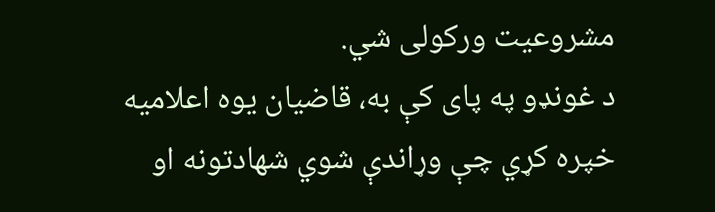مشروعیت ورکولی شي.
د غونډو په پای کې به، قاضیان یوه اعلامیه خپره کړي چې وړاندې شوي شهادتونه او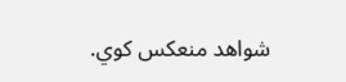شواهد منعکس کوي.